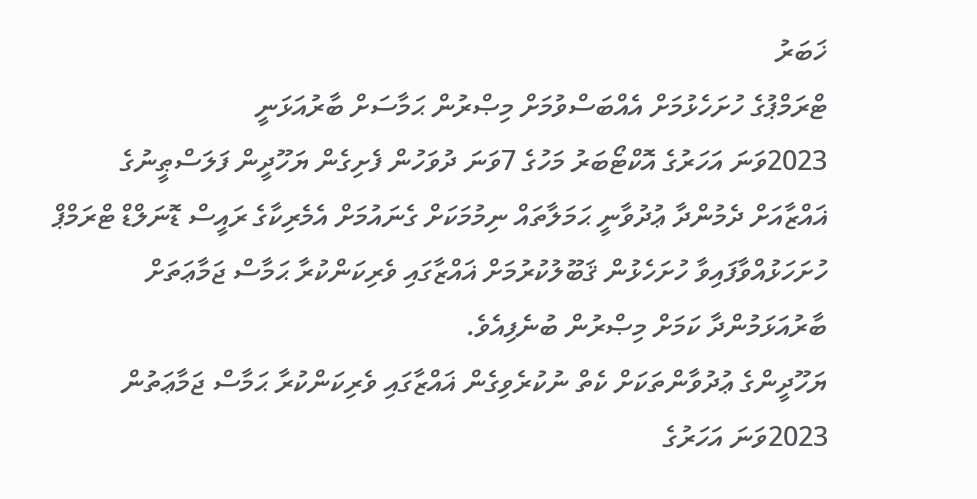ޚަބަރު
ޓްރަމްޕުގެ ހުށަހެޅުމަށް އެއްބަސްވުމަށް މިޞްރުން ޙަމާސަށް ބާރުއަޅަނީ
2023ވަނަ އަހަރުގެ އޮކްޓޯބަރު މަހުގެ 7ވަނަ ދުވަހުން ފެށިގެން ޔަހޫދީން ފަލަސްޠީނުގެ ޣައްޒާއަށް ދެމުންދާ ޢުދުވާނީ ޙަމަލާތައް ނިމުމަކަށް ގެނައުމަށް އެމެރިކާގެ ރައީސް ޑޮނަލްޑް ޓްރަމްޕް ހުށަހަޅުއްވާފައިވާ ހުށަހެޅުން ޤަބޫލުކުރުމަށް ޣައްޒާގައި ވެރިކަންކުރާ ޙަމާސް ޖަމާޢަތަށް ބާރުއަޅަމުންދާ ކަމަށް މިޞްރުން ބުނެފިއެވެ.
ޔަހޫދީންގެ ޢުދުވާންތަކަށް ކެތް ނުކުރެވިގެން ޣައްޒާގައި ވެރިކަންކުރާ ޙަމާސް ޖަމާޢަތުން 2023ވަނަ އަހަރުގެ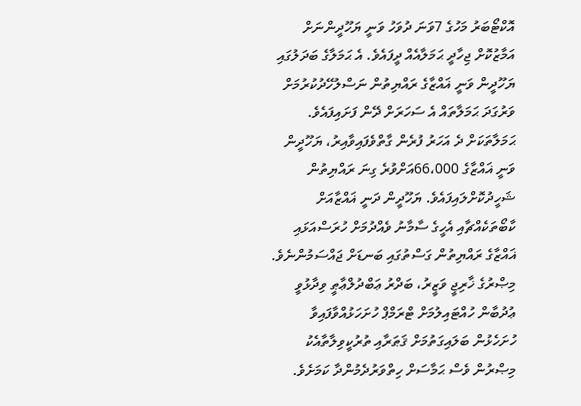އޮކްޓޯބަރު މަހުގެ 7ވަނަ ދުވަހު ވަނީ ޔަހޫދީންނަށް އަމާޒުކޮށް ޖިހާދީ ޙަމަލާއެއް ދީފައެވެ. އެ ޙަމަލާގެ ބަދަލުގައި ޔަހޫދީން ވަނީ ޣައްޒާގެ ރައްޔިތުން ނަސްލުހޭދުކުރުމަށް ވަރުގަދަ ޙަމަލާތައް އެ ސަހަރަށް ދޭން ފަށައިފައެވެ. ޙަމަލާތަކަށް ދެ އަހަރު ފުރެން ގާތްވެފައިވާއިރު، ޔަހޫދީން ވަނީ ޣައްޒާގެ 66،000އަށްވުރެ ގިނަ ރައްޔިތުން ޝަހީދުކޮށްލައިފައެވެ. ޔަހޫދީން ދަނީ ޣައްޒާއަށް ކާބޯތަކެއްޗާއި އެހީގެ ސާމާނު ވެއްދުމަށް ހުރަސްއަޅައި ޣައްޒާގެ ރައްޔިތުން ގަސްތުގައި ބަނޑަށް ޖައްސަމުންނެވެ.
މިޞްރުގެ ޚާރިޖީ ވަޒީރު، ބަދްރު ޢަބްދުލްޢާޠީ ވިދާޅުވީ ޢުދުބާން ހުއްޓައިލުމަށް ޓްރަމްޕް ހުށަހަޅުއްވާފައިވާ ހުށަހެޅުން ބަލައިގަތުމަށް ޤަޠަރާއި ތުރުކީވިލާތާއެކު މިޞްރުން ވެސް ޙަމާސަށް ހިތްވަރުދެމުންދާ ކަމަށެވެ.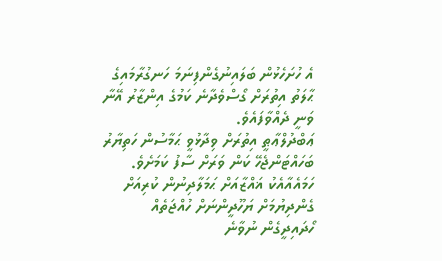އެ ހުށަހެޅުން ބަލައިނުގެންފިނަމަ ހަނގުރާމައިގެ ޙާލަތު އިތުރަށް ގޯސްވެދާނެ ކަމުގެ އިންޒާރު އޭނާ ވަނީ ދެއްވާފައެވެ.
ޢަބްދުލްޢާޠީ އިތުރަށް ވިދާޅުވީ ޙަމާސުން ހަތިޔާރު ބަހައްޓަންޖެހޭ ކަން ވަރަށް ސާފު ކަމަށެވެ. ހަމައެއާއެކު ޣައްޒާއަށް ޙަމަލާދިނުން ކުރިއަށް ގެންދިޔުމަށް ޔަހޫދީންނަށް ހުއްޖަތެއް ހޯދައިދީގެން ނުވާނެ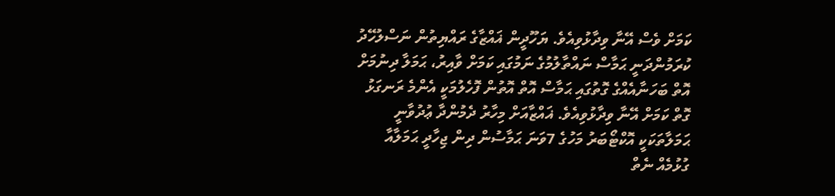ކަމަށް ވެސް އޭނާ ވިދާޅުވިއެވެ. ޔަހޫދީން ޣައްޒާގެ ރައްޔިތުން ނަސްލުހޭދު ކުރަމުންދަނީ ޙަމާސް ނައްތާލުމުގެ ނަމުގައި ކަމަށް ވާއިރު، ޙަމަލާ ދިނުމަށް އޮތް ބަހަނާއެއްގެ ގޮތުގައި ޙަމާސް އޮތް އޮތުން ފޮހެލުމަކީ އެންމެ ރަނގަޅު ގޮތް ކަމަށް އޭނާ ވިދާޅުވިއެވެ. ޣައްޒާއަށް މިހާރު ދެމުންދާ ޢުދުވާނީ ޙަމަލާތަކަކީ އޮކްޓޯބަރު މަހުގެ 7ވަނަ ޙަމާސުން ދިން ޖިހާދީ ޙަމަލާއާ ގުޅުމެއް ނެތް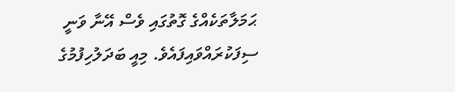ޙަމަލާތަކެއްގެ ގޮތުގައި ވެސް އޭނާ ވަނީ ސިފަކުރައްވައިފައެވެ. މިއީ ބަދަލުހިފުމުގެ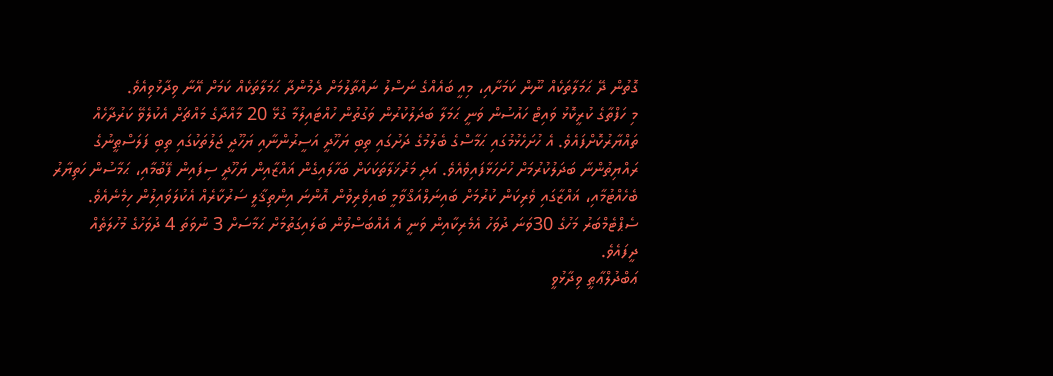ގޮތުން ދޭ ޙަމަލާތަކެއް ނޫން ކަމަށާއި، މިއީ ބައެއްގެ ނަސްލު ނައްތާލުމަށް ދެމުންދާ ޙަމަލާތަކެއް ކަމަށް އޭނާ ވިދާޅުވިއެވެ.
މި ހަފްތާގެ ކުރީކޮޅު ވައިޓް ހައުސުން ވަނީ ޙަމަލާ ބަދަލުކުރުން ވަގުތުން ހުއްޓައިލުމާ ގުޅޭ 20 މާއްދާގެ މައްޗަށް އެކުލެވޭ ކަރުދާހެއް ތައްޔާރުކޮށްފައެވެ. އެ ހުށަހެޅުމުގައި ޙަމާސްގެ ބެލުމުގެ ދަށުގައި ތިބި ޔަހޫދީ އަސީރުންނާއި ޔަހޫދީ ޖަލުތަކުގައި ތިބި ފަލަސްޠީނުގެ ރައްޔިތުންނާ ބަދަލުކުރުމަށް ހުށަހަޅާފައިވެއެވެ. އަދި މަރުޚަލާތަކަކަށް ބަހާލައިގެން ޣައްޒާއިން ޔަހޫދީ ސިފައިން ފޭބުމާއި، ޙަމާސުން ހަތިޔާރު ބެހެއްޓުމާއި، ޣައްޒާގައި ވެރިކަން ކުރުމަށް ބައިނަލްއަޤްވާމީ ބައިވެރިވުން އޮންނަ އިންތިޤާލީ ސަރުކާރެއް އެކުލަވައިލުން ހިމެނެއެވެ. ސެޕްޓެމްބަރު މަހުގެ 30ވަނަ ދުވަހު އެމެރިކާއިން ވަނީ އެ އެއްބަސްވުން ބަލައިގަތުމަށް ޙަމާސަށް 3 ނުވަތަ 4 ދުވަހުގެ މުހުލަތެއް ދީފައެވެ.
ޢަބްދުލްޢާޠީ ވިދާޅުވީ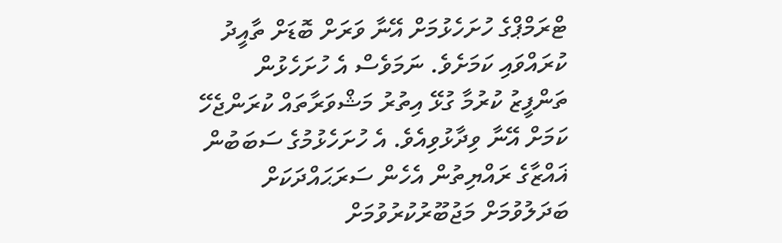ޓްރަމްޕްގެ ހުށަހެޅުމަށް އޭނާ ވަރަށް ބޮޑަށް ތާއީދު ކުރައްވައި ކަމަށެވެ. ނަމަވެސް އެ ހުށަހެޅުން ތަންފީޒު ކުރުމާ ގުޅޭ އިތުރު މަޝްވަރާތައް ކުރަންޖެހޭ ކަމަށް އޭނާ ވިދާޅުވިއެވެ. އެ ހުށަހެޅުމުގެ ސަބަބުން ޣައްޒާގެ ރައްޔިތުން އެހެން ސަރަޙައްދަކަށް ބަދަލުވުމަށް މަޖުބޫރުކުރުވުމަށް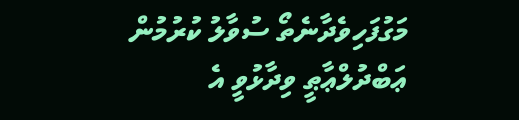މަގުފަހިވެދާނެތޯ ސުވާލު ކުރުމުން ޢަބްދުލްޢާޠީ ވިދާޅުވީ އެ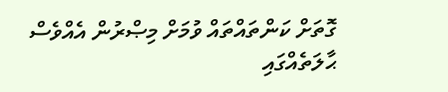ގޮތަށް ކަންތައްތައް ވުމަށް މިޞްރުން އެއްވެސް ޙާލަތެއްގައި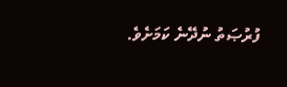ފުރުޞަތު ނުދޭނެ ކަމަށެވެ.